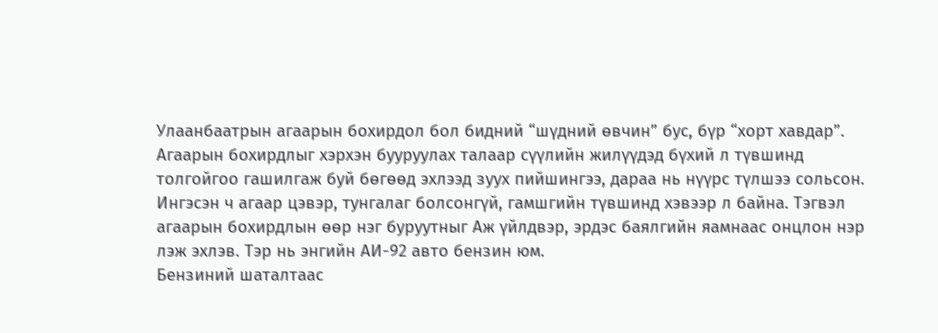Улаанбаатрын агаарын бохирдол бол бидний “шүдний өвчин” бус, бүр “хорт хавдар”. Агаарын бохирдлыг хэрхэн бууруулах талаар сүүлийн жилүүдэд бүхий л түвшинд толгойгоо гашилгаж буй бөгөөд эхлээд зуух пийшингээ, дараа нь нүүрс түлшээ сольсон. Ингэсэн ч агаар цэвэр, тунгалаг болсонгүй, гамшгийн түвшинд хэвээр л байна. Тэгвэл агаарын бохирдлын өөр нэг буруутныг Аж үйлдвэр, эрдэс баялгийн яамнаас онцлон нэр лэж эхлэв. Тэр нь энгийн АИ-92 авто бензин юм.
Бензиний шаталтаас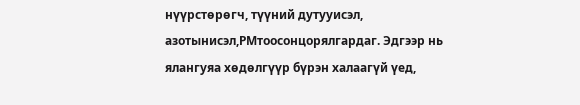нүүрстөрөгч, түүний дутууисэл, азотынисэл,PMтоосонцорялгардаг. Эдгээр нь ялангуяа хөдөлгүүр бүрэн халаагүй үед,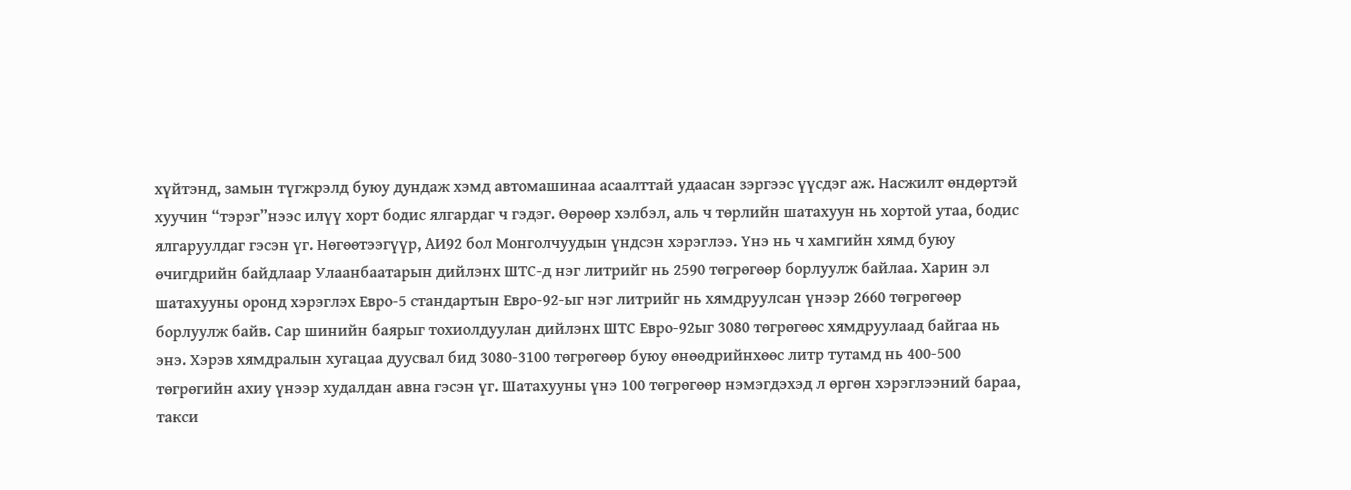хүйтэнд, замын түгжрэлд буюу дундаж хэмд автомашинаа асаалттай удаасан зэргээс үүсдэг аж. Насжилт өндөртэй хуучин “тэрэг”нээс илүү хорт бодис ялгардаг ч гэдэг. Өөрөөр хэлбэл, аль ч төрлийн шатахуун нь хортой утаа, бодис ялгаруулдаг гэсэн үг. Нөгөөтээгүүр, АИ92 бол Монголчуудын үндсэн хэрэглээ. Үнэ нь ч хамгийн хямд буюу өчигдрийн байдлаар Улаанбаатарын дийлэнх ШТС-д нэг литрийг нь 2590 төгрөгөөр борлуулж байлаа. Харин эл шатахууны оронд хэрэглэх Евро-5 стандартын Евро-92-ыг нэг литрийг нь хямдруулсан үнээр 2660 төгрөгөөр борлуулж байв. Сар шинийн баярыг тохиолдуулан дийлэнх ШТС Евро-92ыг 3080 төгрөгөөс хямдруулаад байгаа нь энэ. Хэрэв хямдралын хугацаа дуусвал бид 3080-3100 төгрөгөөр буюу өнөөдрийнхөөс литр тутамд нь 400-500 төгрөгийн ахиу үнээр худалдан авна гэсэн үг. Шатахууны үнэ 100 төгрөгөөр нэмэгдэхэд л өргөн хэрэглээний бараа, такси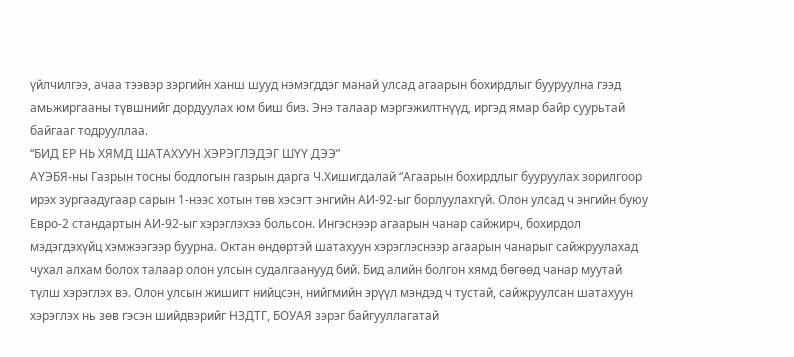үйлчилгээ, ачаа тээвэр зэргийн ханш шууд нэмэгддэг манай улсад агаарын бохирдлыг бууруулна гээд амьжиргааны түвшнийг дордуулах юм биш биз. Энэ талаар мэргэжилтнүүд, иргэд ямар байр суурьтай байгааг тодрууллаа.
“БИД ЕР НЬ ХЯМД ШАТАХУУН ХЭРЭГЛЭДЭГ ШҮҮ ДЭЭ”
АҮЭБЯ-ны Газрын тосны бодлогын газрын дарга Ч.Хишигдалай “Агаарын бохирдлыг бууруулах зорилгоор ирэх зургаадугаар сарын 1-нээс хотын төв хэсэгт энгийн АИ-92-ыг борлуулахгүй. Олон улсад ч энгийн буюу Евро-2 стандартын АИ-92-ыг хэрэглэхээ больсон. Ингэснээр агаарын чанар сайжирч, бохирдол мэдэгдэхүйц хэмжээгээр буурна. Октан өндөртэй шатахуун хэрэглэснээр агаарын чанарыг сайжруулахад чухал алхам болох талаар олон улсын судалгаанууд бий. Бид алийн болгон хямд бөгөөд чанар муутай түлш хэрэглэх вэ. Олон улсын жишигт нийцсэн, нийгмийн эрүүл мэндэд ч тустай, сайжруулсан шатахуун хэрэглэх нь зөв гэсэн шийдвэрийг НЗДТГ, БОУАЯ зэрэг байгууллагатай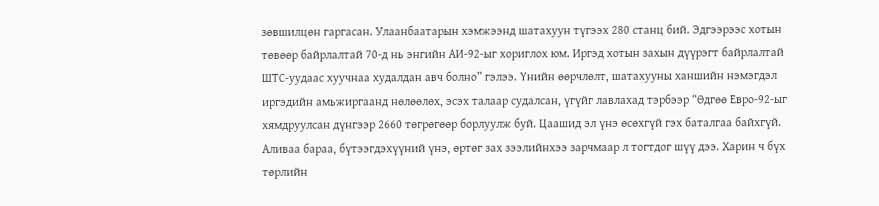зөвшилцөн гаргасан. Улаанбаатарын хэмжээнд шатахуун түгээх 280 станц бий. Эдгээрээс хотын төвөөр байрлалтай 70-д нь энгийн АИ-92-ыг хориглох юм. Иргэд хотын захын дүүрэгт байрлалтай ШТС-уудаас хуучнаа худалдан авч болно” гэлээ. Үнийн өөрчлөлт, шатахууны ханшийн нэмэгдэл иргэдийн амьжиргаанд нөлөөлөх, эсэх талаар судалсан, үгүйг лавлахад тэрбээр “Өдгөө Евро-92-ыг хямдруулсан дүнгээр 2660 төгрөгөөр борлуулж буй. Цаашид эл үнэ өсөхгүй гэх баталгаа байхгүй. Аливаа бараа, бүтээгдэхүүний үнэ, өртөг зах зээлийнхээ зарчмаар л тогтдог шүү дээ. Харин ч бүх төрлийн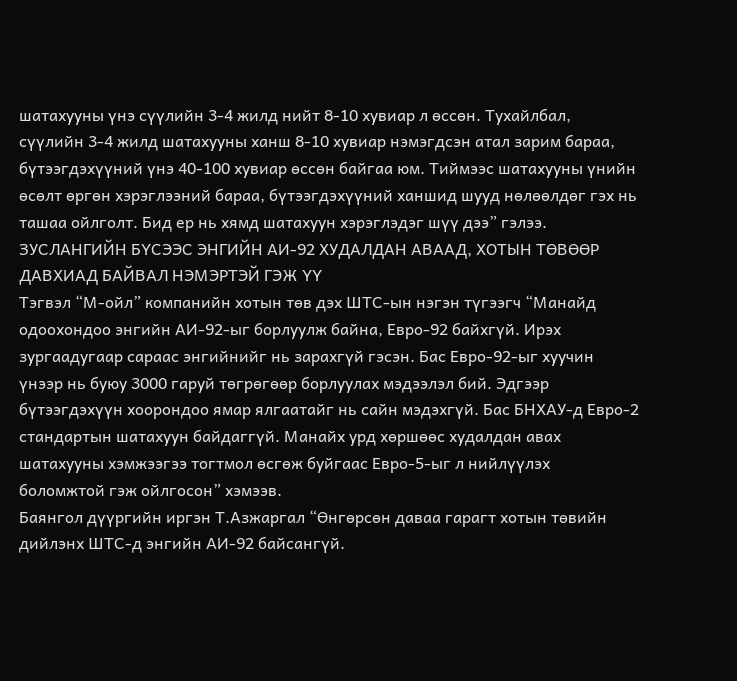шатахууны үнэ сүүлийн 3-4 жилд нийт 8-10 хувиар л өссөн. Тухайлбал, сүүлийн 3-4 жилд шатахууны ханш 8-10 хувиар нэмэгдсэн атал зарим бараа, бүтээгдэхүүний үнэ 40-100 хувиар өссөн байгаа юм. Тиймээс шатахууны үнийн өсөлт өргөн хэрэглээний бараа, бүтээгдэхүүний ханшид шууд нөлөөлдөг гэх нь ташаа ойлголт. Бид ер нь хямд шатахуун хэрэглэдэг шүү дээ” гэлээ.
ЗУСЛАНГИЙН БҮСЭЭС ЭНГИЙН АИ-92 ХУДАЛДАН АВААД, ХОТЫН ТӨВӨӨР ДАВХИАД БАЙВАЛ НЭМЭРТЭЙ ГЭЖ ҮҮ
Тэгвэл “М-ойл” компанийн хотын төв дэх ШТС-ын нэгэн түгээгч “Манайд одоохондоо энгийн АИ-92-ыг борлуулж байна, Евро-92 байхгүй. Ирэх зургаадугаар сараас энгийнийг нь зарахгүй гэсэн. Бас Евро-92-ыг хуучин үнээр нь буюу 3000 гаруй төгрөгөөр борлуулах мэдээлэл бий. Эдгээр бүтээгдэхүүн хоорондоо ямар ялгаатайг нь сайн мэдэхгүй. Бас БНХАУ-д Евро-2 стандартын шатахуун байдаггүй. Манайх урд хөршөөс худалдан авах шатахууны хэмжээгээ тогтмол өсгөж буйгаас Евро-5-ыг л нийлүүлэх боломжтой гэж ойлгосон” хэмээв.
Баянгол дүүргийн иргэн Т.Азжаргал “Өнгөрсөн даваа гарагт хотын төвийн дийлэнх ШТС-д энгийн АИ-92 байсангүй.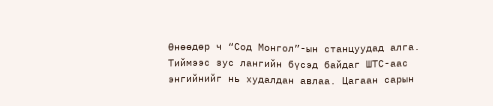Өнөөдөр ч “Сод Монгол”-ын станцуудад алга. Тиймээс зус лангийн бүсэд байдаг ШТС-аас энгийнийг нь худалдан авлаа. Цагаан сарын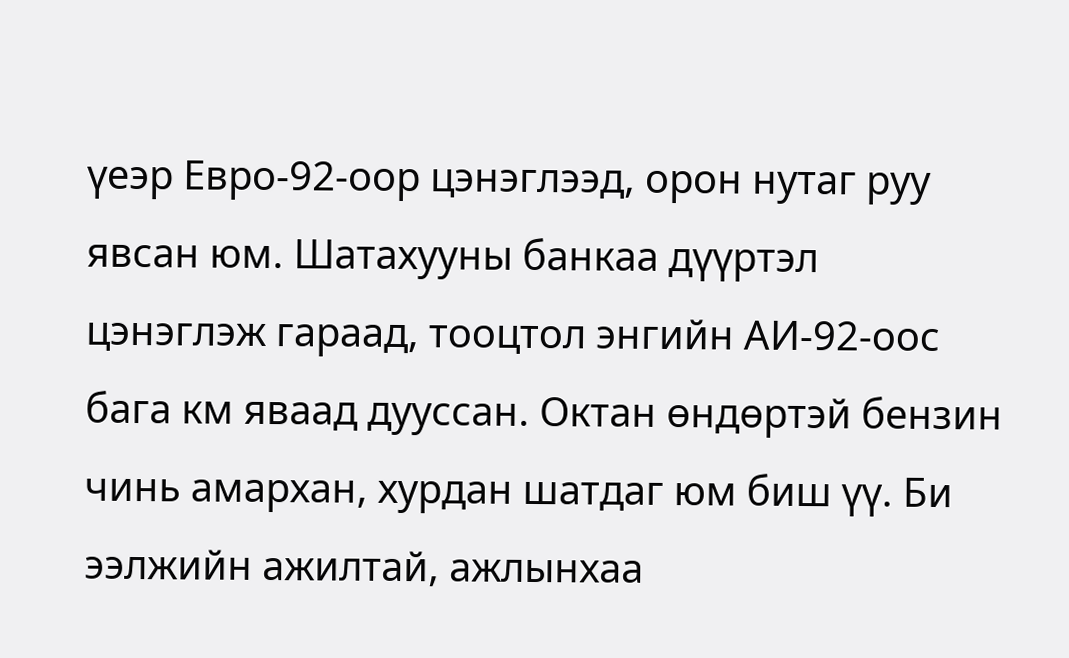үеэр Евро-92-оор цэнэглээд, орон нутаг руу явсан юм. Шатахууны банкаа дүүртэл цэнэглэж гараад, тооцтол энгийн АИ-92-оос бага км яваад дууссан. Октан өндөртэй бензин чинь амархан, хурдан шатдаг юм биш үү. Би ээлжийн ажилтай, ажлынхаа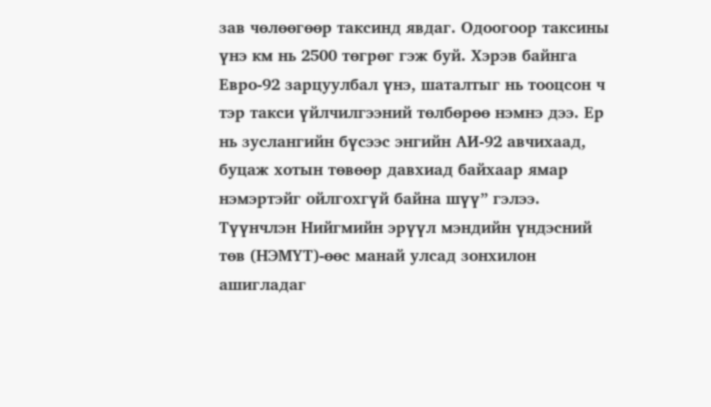зав чөлөөгөөр таксинд явдаг. Одоогоор таксины үнэ км нь 2500 төгрөг гэж буй. Хэрэв байнга Евро-92 зарцуулбал үнэ, шаталтыг нь тооцсон ч тэр такси үйлчилгээний төлбөрөө нэмнэ дээ. Ер нь зуслангийн бүсээс энгийн АИ-92 авчихаад, буцаж хотын төвөөр давхиад байхаар ямар нэмэртэйг ойлгохгүй байна шүү” гэлээ.
Түүнчлэн Нийгмийн эрүүл мэндийн үндэсний төв (НЭМҮТ)-өөс манай улсад зонхилон ашигладаг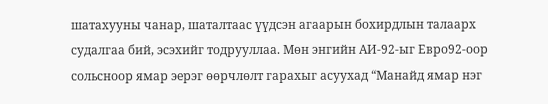шатахууны чанар, шаталтаас үүдсэн агаарын бохирдлын талаарх судалгаа бий, эсэхийг тодрууллаа. Мөн энгийн АИ-92-ыг Евро92-оор сольсноор ямар эерэг өөрчлөлт гарахыг асуухад “Манайд ямар нэг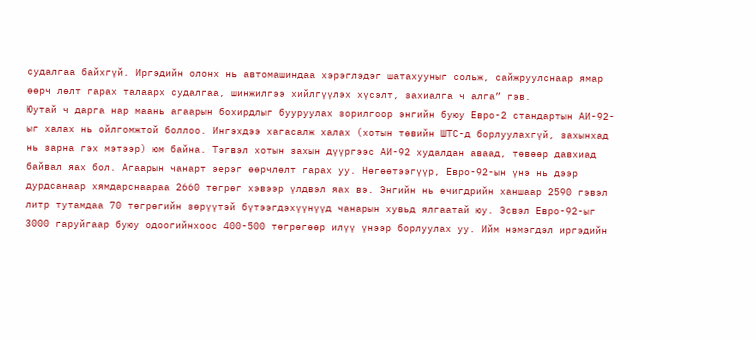судалгаа байхгүй. Иргэдийн олонх нь автомашиндаа хэрэглэдэг шатахууныг сольж, сайжруулснаар ямар өөрч лөлт гарах талаарх судалгаа, шинжилгээ хийлгүүлэх хүсэлт, захиалга ч алга” гэв.
Юутай ч дарга нар маань агаарын бохирдлыг бууруулах зорилгоор энгийн буюу Евро-2 стандартын АИ-92-ыг халах нь ойлгомжтой боллоо. Ингэхдээ хагасалж халах (хотын төвийн ШТС-д борлуулахгүй, захынхад нь зарна гэх мэтээр) юм байна. Тэгвэл хотын захын дүүргээс АИ-92 худалдан аваад, төвөөр давхиад байвал яах бол. Агаарын чанарт эерэг өөрчлөлт гарах уу. Нөгөөтээгүүр, Евро-92-ын үнэ нь дээр дурдсанаар хямдарснаараа 2660 төгрөг хэвээр үлдвэл яах вэ. Энгийн нь өчигдрийн ханшаар 2590 гэвэл литр тутамдаа 70 төгрөгийн зөрүүтэй бүтээгдэхүүнүүд чанарын хувьд ялгаатай юу. Эсвэл Евро-92-ыг 3000 гаруйгаар буюу одоогийнхоос 400-500 төгрөгөөр илүү үнээр борлуулах уу. Ийм нэмэгдэл иргэдийн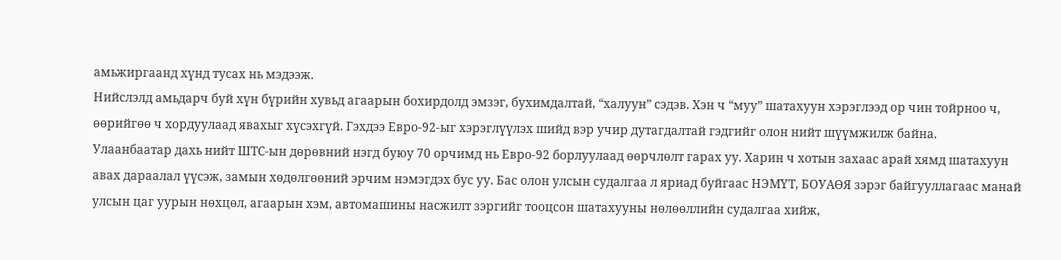амьжиргаанд хүнд тусах нь мэдээж.
Нийслэлд амьдарч буй хүн бүрийн хувьд агаарын бохирдолд эмзэг, бухимдалтай, “халуун” сэдэв. Хэн ч “муу” шатахуун хэрэглээд ор чин тойрноо ч, өөрийгөө ч хордуулаад явахыг хүсэхгүй. Гэхдээ Евро-92-ыг хэрэглүүлэх шийд вэр учир дутагдалтай гэдгийг олон нийт шүүмжилж байна.
Улаанбаатар дахь нийт ШТС-ын дөрөвний нэгд буюу 70 орчимд нь Евро-92 борлуулаад өөрчлөлт гарах уу. Харин ч хотын захаас арай хямд шатахуун авах дараалал үүсэж, замын хөдөлгөөний эрчим нэмэгдэх бус уу. Бас олон улсын судалгаа л яриад буйгаас НЭМҮТ, БОУАӨЯ зэрэг байгууллагаас манай улсын цаг уурын нөхцөл, агаарын хэм, автомашины насжилт зэргийг тооцсон шатахууны нөлөөллийн судалгаа хийж,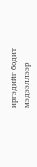иргэдийг бодит мэдээллээр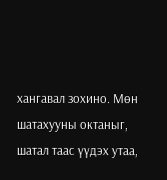хангавал зохино. Мөн шатахууны октаныг, шатал таас үүдэх утаа,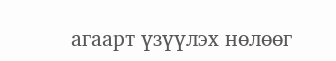агаарт үзүүлэх нөлөөг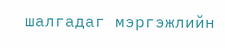шалгадаг мэргэжлийн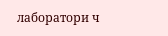лаборатори ч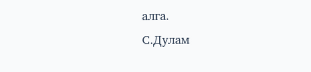алга.
С.Дулам